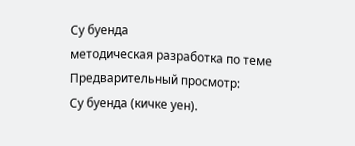Су буенда
методическая разработка по теме
Предварительный просмотр:
Су буенда (кичке уен).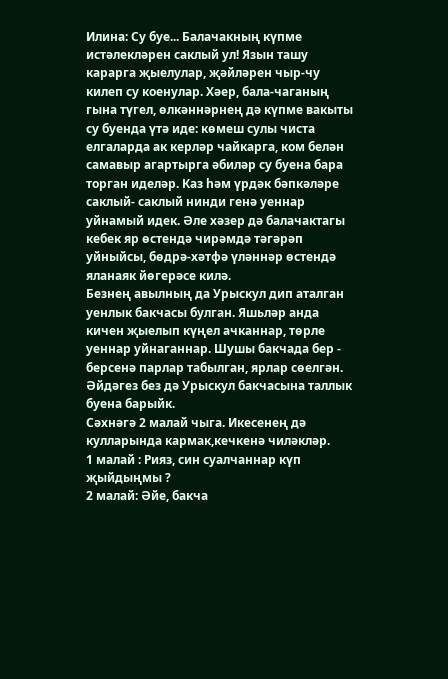Илина: Су буе... Балачакның күпме истәлекләрен саклый ул! Язын ташу карарга җыелулар, җәйләрен чыр-чу килеп су коенулар. Хәер, бала-чаганың гына түгел, өлкәннәрнең дә күпме вакыты су буенда үтә иде: көмеш сулы чиста елгаларда ак керләр чайкарга, ком белән самавыр агартырга әбиләр су буена бара торган иделәр. Каз һәм үрдәк бәпкәләре саклый- саклый нинди генә уеннар уйнамый идек. Әле хәзер дә балачактагы кебек яр өстендә чирәмдә тәгәрәп уйныйсы, бөдрә-хәтфә үләннәр өстендә яланаяк йөгерәсе килә.
Безнең авылның да Урыскул дип аталган уенлык бакчасы булган. Яшьләр анда кичен җыелып күңел ачканнар, төрле уеннар уйнаганнар. Шушы бакчада бер - берсенә парлар табылган, ярлар сөелгән. Әйдәгез без дә Урыскул бакчасына таллык буена барыйк.
Сәхнәгә 2 малай чыга. Икесенең дә кулларында кармак,кечкенә чиләкләр.
1 малай : Рияз, син суалчаннар күп җыйдыңмы ?
2 малай: Әйе, бакча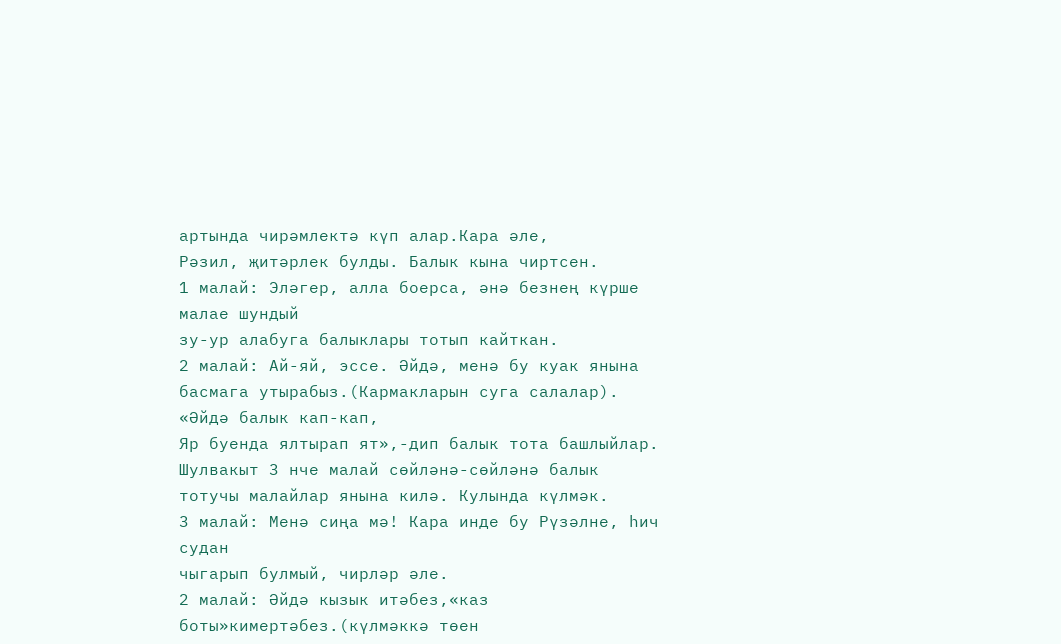артында чирәмлектә күп алар.Кара әле,
Рәзил, җитәрлек булды. Балык кына чиртсен.
1 малай: Эләгер, алла боерса, әнә безнең күрше малае шундый
зу-ур алабуга балыклары тотып кайткан.
2 малай: Ай-яй, эссе. Әйдә, менә бу куак янына басмага утырабыз.(Кармакларын суга салалар).
«Әйдә балык кап-кап,
Яр буенда ялтырап ят»,-дип балык тота башлыйлар.
Шулвакыт 3 нче малай сөйләнә-сөйләнә балык тотучы малайлар янына килә. Кулында күлмәк.
3 малай: Менә сиңа мә! Кара инде бу Рүзәлне, һич судан
чыгарып булмый, чирләр әле.
2 малай: Әйдә кызык итәбез,«каз боты»кимертәбез.(күлмәккә төен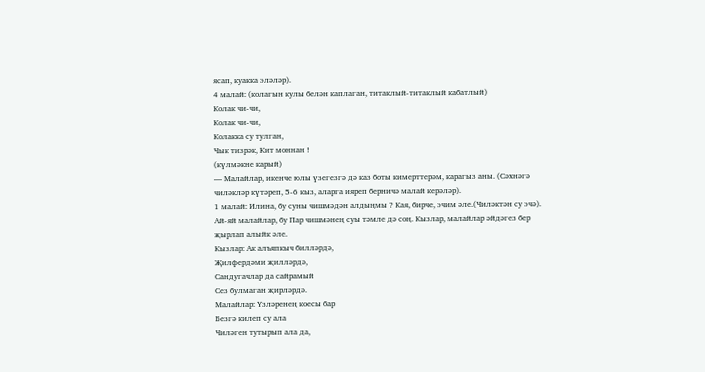ясап, куакка эләләр).
4 малай: (колагын кулы белән каплаган, титаклый-титаклый кабатлый)
Колак чи-чи,
Колак чи-чи,
Колакка су тулган,
Чык тизрәк, Кит моннан !
(күлмәкне карый)
— Малайлар, икенче юлы үзегезгә дә каз боты кимерттерәм, карагыз аны. (Сәхнәгә чиләкләр күтәреп, 5-6 кыз, аларга ияреп берничә малай керәләр).
1 малай: Илина, бу суны чишмәдән алдыңмы ? Кая, бирче, эчим әле.(Чиләктән су эчә). Ай-яй малайлар, бу Пар чишмәнең суы тәмле дә соң. Кызлар, малайлар әйдәгез бер җырлап алыйк әле.
Кызлар: Ак алъяпкыч билләрдә,
Җилфердәми җилләрдә,
Сандугачлар да сайрамый
Сез булмаган җирләрдә.
Малайлар: Үзләренең коесы бар
Безгә килеп су ала
Чиләген тутырып ала да,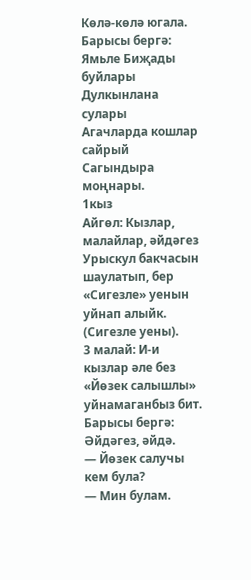Көлә-көлә югала.
Барысы бергә: Ямьле Биҗады буйлары
Дулкынлана сулары
Агачларда кошлар сайрый
Сагындыра моңнары.
1кыз
Айгөл: Кызлар, малайлар, әйдәгез Урыскул бакчасын шаулатып, бер «Сигезле» уенын уйнап алыйк.
(Сигезле уены).
3 малай: И-и кызлар әле без «Йөзек салышлы» уйнамаганбыз бит. Барысы бергә: Әйдәгез, әйдә.
— Йөзек салучы кем була?
— Мин булам.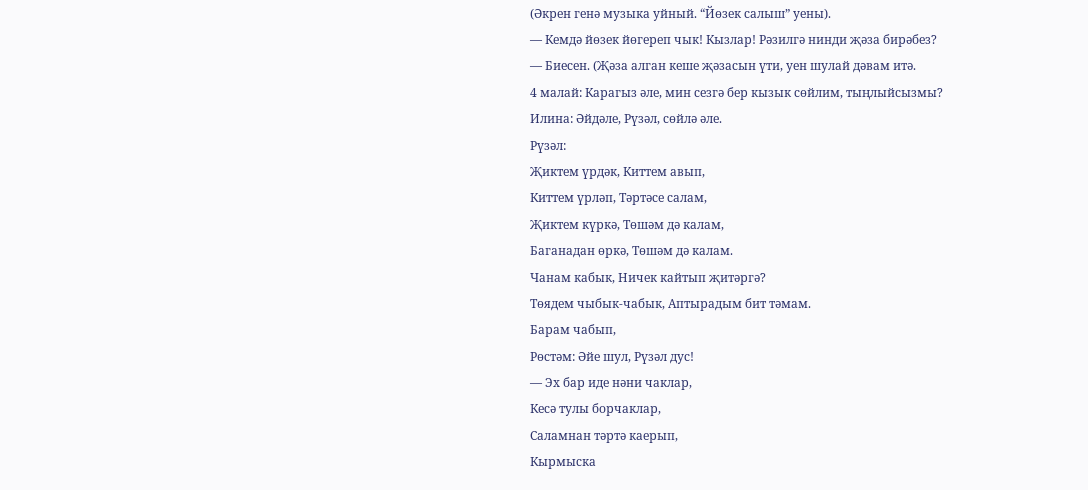(Әкрен генә музыка уйный. “Йөзек салыш” уены).
— Кемдә йөзек йөгереп чык! Кызлар! Рәзилгә нинди җәза бирәбез?
— Биесен. (Җәза алган кеше җәзасын үти, уен шулай дәвам итә.
4 малай: Карагыз әле, мин сезгә бер кызык сөйлим, тыңлыйсызмы?
Илина: Әйдәле, Рүзәл, сөйлә әле.
Рүзәл:
Җиктем үрдәк, Киттем авып,
Киттем үрләп, Тәртәсе салам,
Җиктем күркә, Төшәм дә калам,
Баганадан өркә, Төшәм дә калам.
Чанам кабык, Ничек кайтып җитәргә?
Төядем чыбык-чабык, Аптырадым бит тәмам.
Барам чабып,
Рөстәм: Әйе шул, Рүзәл дус!
— Эх бар иде нәни чаклар,
Кесә тулы борчаклар,
Саламнан тәртә каерып,
Кырмыска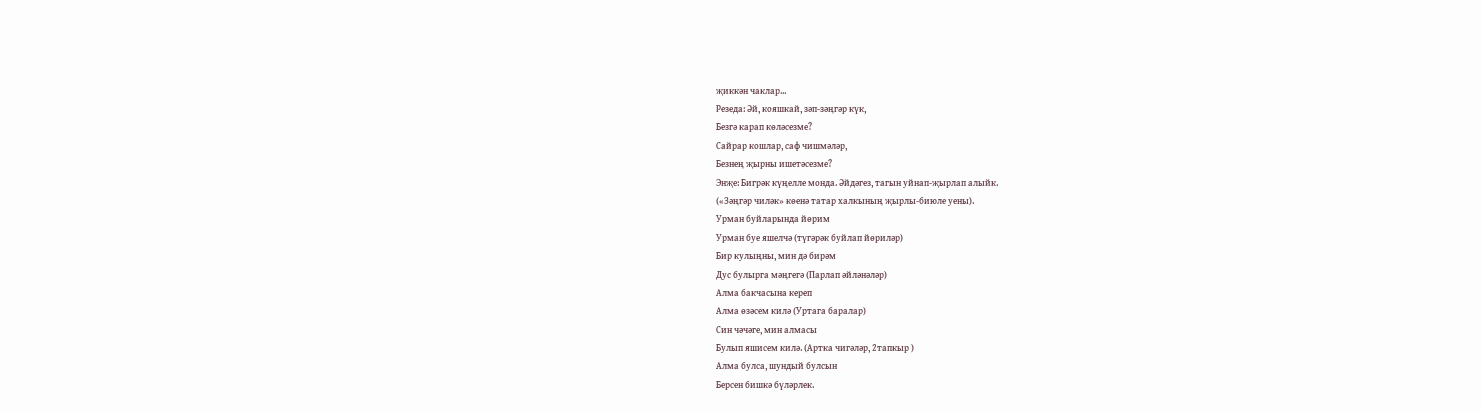җиккән чаклар...
Резеда: Әй, кояшкай, зәп-зәңгәр күк,
Безгә карап көләсезме?
Сайрар кошлар, саф чишмәләр,
Безнең җырны ишетәсезме?
Энҗе: Бигрәк күңелле монда. Әйдәгез, тагын уйнап-җырлап алыйк.
(«Зәңгәр чиләк» көенә татар халкының җырлы-биюле уены).
Урман буйларында йөрим
Урман буе яшелчә (түгәрәк буйлап йөриләр)
Бир кулыңны, мин дә бирәм
Дус булырга мәңгегә (Парлап әйләнәләр)
Алма бакчасына кереп
Алма өзәсем килә (Уртага баралар)
Син чәчәге, мин алмасы
Булып яшисем килә. (Артка чигәләр, 2тапкыр )
Алма булса, шундый булсын
Берсен бишкә бүләрлек.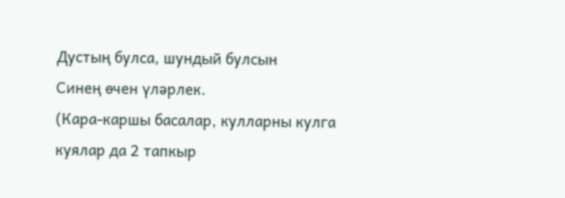Дустың булса, шундый булсын
Синең өчен үләрлек.
(Кара-каршы басалар, кулларны кулга куялар да 2 тапкыр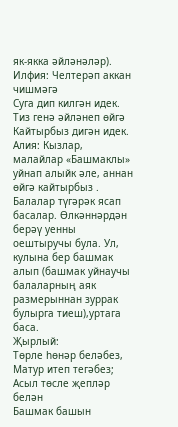як-якка әйләнәләр).
Илфия: Челтерәп аккан чишмәгә
Суга дип килгән идек.
Тиз генә әйләнеп өйгә
Кайтырбыз дигән идек.
Алия: Кызлар, малайлар «Башмаклы» уйнап алыйк әле, аннан өйгә кайтырбыз .
Балалар түгәрәк ясап басалар. Өлкәннәрдән берәү уенны оештыручы була. Ул, кулына бер башмак алып (башмак уйнаучы балаларның аяк размерыннан зуррак булырга тиеш),уртага баса.
Җырлый:
Төрле һөнәр беләбез,
Матур итеп тегәбез;
Асыл төсле җепләр белән
Башмак башын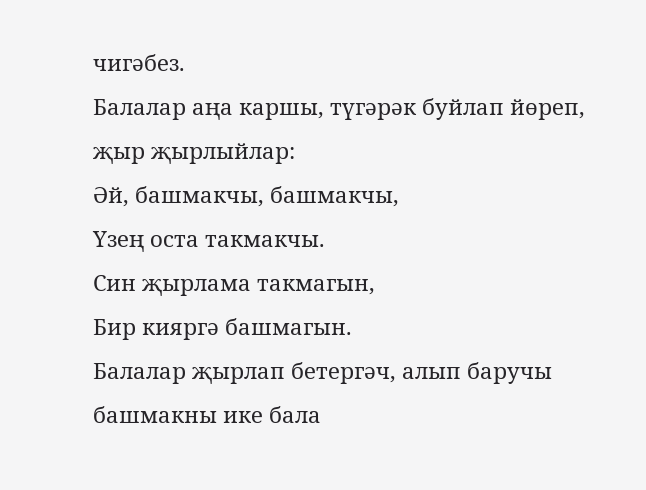чигәбез.
Балалар аңа каршы, түгәрәк буйлап йөреп, җыр җырлыйлар:
Әй, башмакчы, башмакчы,
Үзең оста такмакчы.
Син җырлама такмагын,
Бир кияргә башмагын.
Балалар җырлап бетергәч, алып баручы башмакны ике бала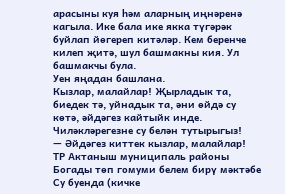арасыны куя һәм аларның иңнәренә кагыла. Ике бала ике якка түгәрәк буйлап йөгереп китәләр. Кем беренче килеп җитә, шул башмакны кия. Ул башмакчы була.
Уен яңадан башлана.
Кызлар, малайлар! Җырладык та, биедек тә, уйнадык та, әни өйдә су көтә, әйдәгез кайтыйк инде. Чиләкләрегезне су белән тутырыгыз!
— Әйдәгез киттек кызлар, малайлар!
ТР Актаныш муниципаль районы Богады төп гомуми белем бирү мәктәбе
Су буенда (кичке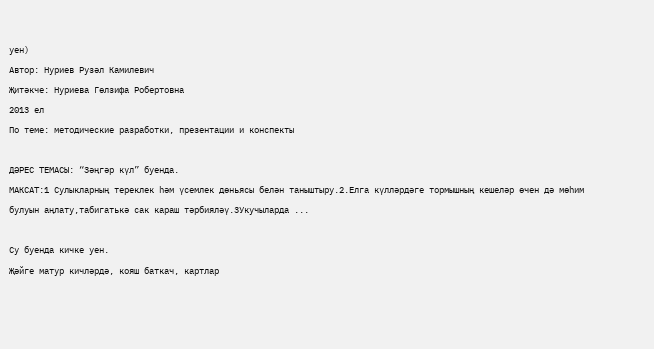уен)
Автор: Нуриев Рузәл Камилевич
Җитәкче: Нуриева Гөлзифа Робертовна
2013 ел
По теме: методические разработки, презентации и конспекты

ДӘРЕС ТЕМАСЫ: “Зәңгәр күл” буенда.
МАКСАТ:1 Сулыкларның тереклек һәм үсемлек дөньясы белән таныштыру.2.Елга күлләрдәге тормышның кешеләр өчен дә мөһим булуын аңлату,табигатькә сак караш тәрбияләү.3Укучыларда ...

Су буенда кичке уен.
Җәйге матур кичләрдә, кояш баткач, картлар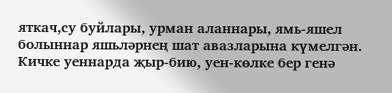яткач,су буйлары, урман аланнары, ямь-яшел болыннар яшьләрнең шат авазларына күмелгән. Кичке уеннарда җыр-бию, уен-көлке бер генә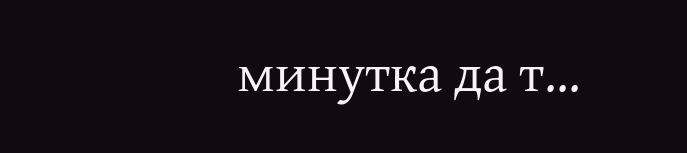минутка да т...